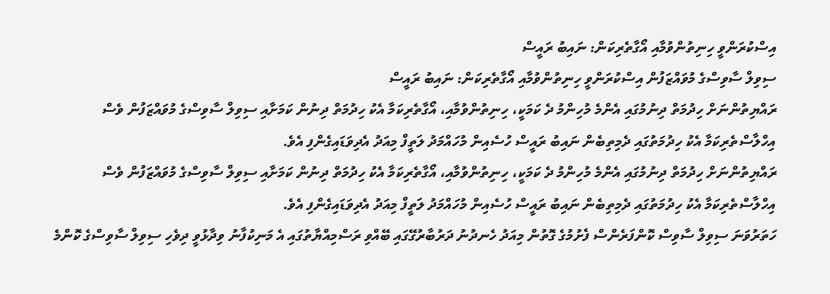އިސްކުރަންވީ ހިނިތުންވުމާއި އޯގާތެރިކަން: ނައިބު ރައީސް
ސިވިލް ސާވިސްގެ މުވައްޒަފުން އިސްކުރަންވީ ހިނިތުންވުމާއި އޯގާތެރިކަން: ނައިބު ރައީސް
ރައްޔިތުންނަށް ހިދުމަތް ދިނުމުގައި އެންމެ މުހިންމު ދެ ކަމަކީ، ހިނިތުންވުމާއި، އޯގާތެރިކަމާ އެކު ހިދުމަތް ދިނުން ކަމަށާއި ސިވިލް ސާވިސްގެ މުވައްޒަފުން ވެސް އިހްލާސްތެރިކަމާ އެކު ހިދުމަތުގައި ދެމިތިބެން ނައިބު ރައީސް ހުސެއިން މުހައްމަދު ލަތީފް މިއަދު އެދިވަޑައިގެންފި އެވެ.
ރައްޔިތުންނަށް ހިދުމަތް ދިނުމުގައި އެންމެ މުހިންމު ދެ ކަމަކީ، ހިނިތުންވުމާއި، އޯގާތެރިކަމާ އެކު ހިދުމަތް ދިނުން ކަމަށާއި ސިވިލް ސާވިސްގެ މުވައްޒަފުން ވެސް އިހްލާސްތެރިކަމާ އެކު ހިދުމަތުގައި ދެމިތިބެން ނައިބު ރައީސް ހުސެއިން މުހައްމަދު ލަތީފް މިއަދު އެދިވަޑައިގެންފި އެވެ.
ހަތަރުވަނަ ސިވިލް ސާވިސް ކޮންފަރެންސް ފެށުމުގެ ގޮތުން މިއަދު ހެނދުނު ދަރުބާރުގޭގައި ބޭއްވި ރަސްމިއްޔާތުގައި އެ މަނިކުފާނު ވިދާޅުވީ ދިވެހި ސިވިލް ސާވިސްގެ ކޮންމެ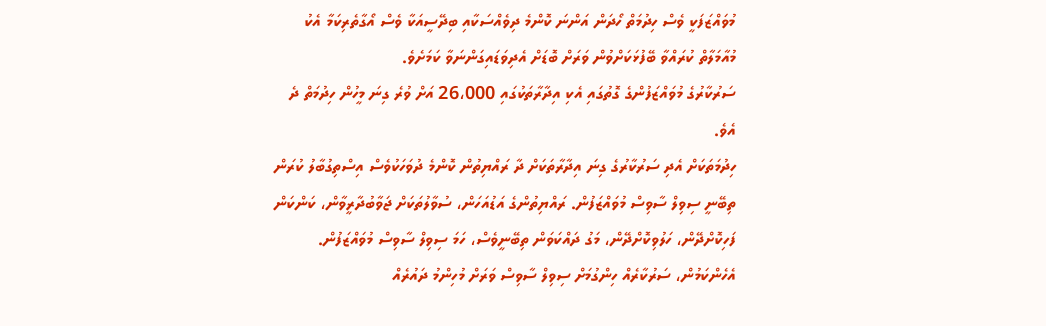މުވައްޒަފަކީ ވެސް ހިދުމަތް ހޯދަން އަންނަ ކޮންމެ ދިވެއްސަކާއި ބިދޭސީއަކާ ވެސް އޯގާތެރިކަމާ އެކު މުއާމަލާތް ކުރައްވާ ބޭފުޅަކަށްވުން ވަރަށް ބޮޑަށް އެދިވަޑައިގަންނަވާ ކަމަށެވެ.
ސަރުކާރުގެ މުވައްޒަފުންގެ ގޮތުގައި އެކި އިދާރާތަކުގައި 26،000 އަށް ވުރެ ގިނަ މީހުން ހިދުމަތް ދެ އެވެ.
ހިދުމަތަކަށް އެދި ސަރުކާރުގެ ގިނަ އިދާރާތަކަށް ދާ ރައްޔިތުން ކޮންމެ ދުވަހަކުވެސް އިސްތިގުބާލު ކުރަން ތިބޭނީ ސިވިލް ސާވިސް މުވައްޒަފުން. ރައްޔިތުންގެ އަޑުއަހަން، ސުވާލުތަކަށް ޖަވާބުދާރީވާން، ކަންކަން ފަހިކޮށްދޭން، ހަލުވިކޮށްދޭން، މަގު ދައްކަވަން ތިބޭނީވެސް، ހަމަ ސިވިލް ސާވިސް މުވައްޒަފުން. އެހެންކަމުން، ސަރުކާރެއް ހިންގުމަށް ސިވިލް ސާވިސް ވަރަށް މުހިންމު ދައުރެއް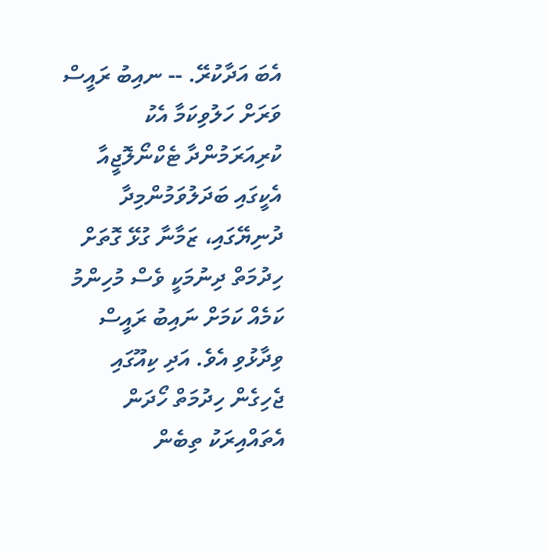އެބަ އަދާކުރޭ. -- ނއިބު ރައީސް
ވަރަށް ހަލުވިކަމާ އެކު ކުރިއަރަމުންދާ ޓެކްނޯލޮޖީއާ އެކީގައި ބަދަލުވަމުންމިދާ ދުނިޔޭގައި، ޒަމާނާ ގުޅޭ ގޮތަށް ހިދުމަތް ދިނުމަކީ ވެސް މުހިންމު ކަމެއް ކަމަށް ނައިބު ރައީސް ވިދާޅުވި އެވެ. އަދި ކިއޫގައި ޖެހިގެން ހިދުމަތް ހޯދަން އެތައްއިރަކު ތިބެން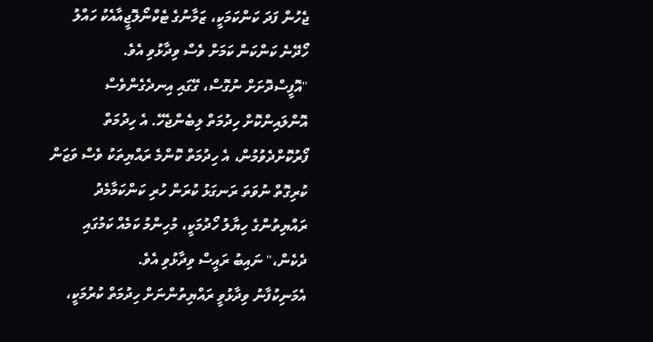ޖެހުން ފަދަ ކަންކަމަކީ، ޒަމާނުގެ ޓެކްނޯލޮޖީއާއެކު ހައްލު ހޯދޭނެ ކަންކަން ކަމަށް ވެސް ވިދާޅުވި އެވެ.
"އޮފީސްދޮށަށް ނުގޮސް، ގޭގައި އިނދެގެންވެސް އޮންލައިންކޮށް ހިދުމަތް ލިބެންޖެހޭ. އެ ހިދުމަތް ފޯރުކޮށްދެވުމުން، އެ ހިދުމަތް ކޮންމެ ރައްޔިތަކު ވެސް ވަޒަން ކުރިގޮތް ނުވަތަ ރަނގަޅު ކުރަން ހުރި ކަންކަމާމެދު ރައްޔިތުންގެ ހިޔާލު ހޯދުމަކީ، މުހިންމު ކަމެއް ކަމުގައި ދެކެން،" ނައިބު ރައީސް ވިދާޅުވި އެވެ.
އެމަނިކުފާނު ވިދާޅުވީ ރައްޔިތުންނަށް ހިދުމަތް ކުރުމަކީ،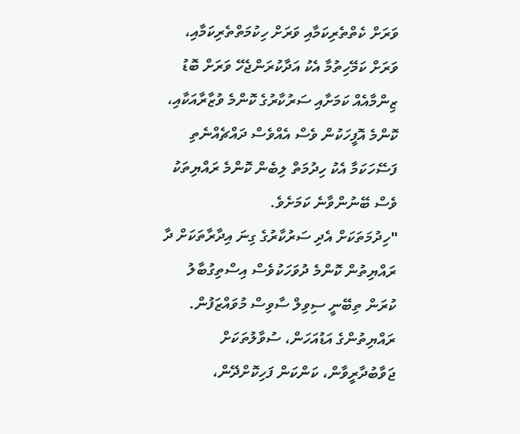ވަރަށް ކެތްތެރިކަމާއި ވަރަށް ހިކުމަތްތެރިކަމާއި، ވަރަށް ކަމޭހިތުމާ އެކު އަދާކުރަންޖެހޭ ވަރަށް ބޮޑު ޒިންމާއެއް ކަމަށާއި ސަރުކާރުގެ ކޮންމެ ވުޒާރާއަކާއި، ކޮންމެ އޮފީހަކުން ވެސް އެއްވެސް ދައްޗެއްނެތި ފަސޭހަކަމާ އެކު ހިދުމަތް ލިބެން ކޮންމެ ރައްޔިތަކު ވެސް ބޭނުންވާނެ ކަމަށެވެ.
"ހިދުމަތަކަށް އެދި ސަރުކާރުގެ ގިނަ އިދާރާތަކަށް ދާ ރައްޔިތުން ކޮންމެ ދުވަހަކުވެސް އިސްތިގުބާލު ކުރަން ތިބޭނީ ސިވިލް ސާވިސް މުވައްޒަފުން. ރައްޔިތުންގެ އަޑުއަހަން، ސުވާލުތަކަށް ޖަވާބުދާރީވާން، ކަންކަން ފަހިކޮށްދޭން،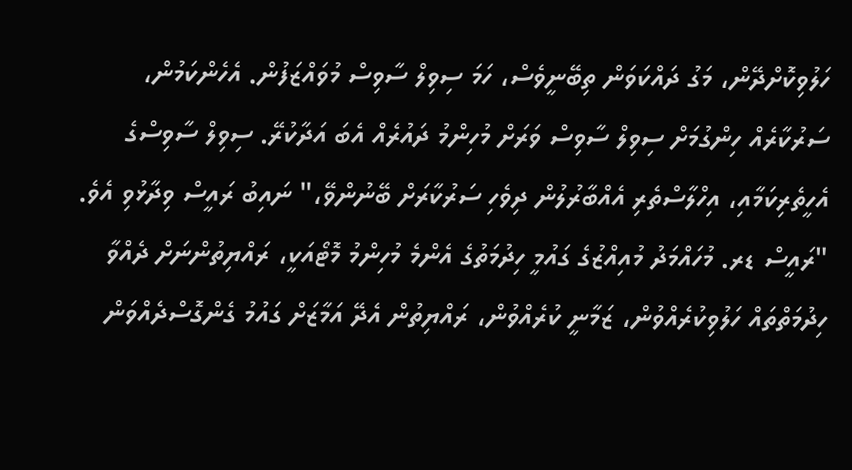ހަލުވިކޮށްދޭން، މަގު ދައްކަވަން ތިބޭނީވެސް، ހަމަ ސިވިލް ސާވިސް މުވައްޒަފުން. އެހެންކަމުން، ސަރުކާރެއް ހިންގުމަށް ސިވިލް ސާވިސް ވަރަށް މުހިންމު ދައުރެއް އެބަ އަދާކުރޭ. ސިވިލް ސާވިސްގެ އެހީތެރިކަމާއި، އިހްލާސްތެރި އެއްބާރުލުން ދިވެހި ސަރުކާރަށް ބޭނުންވޭ،" ނައިބު ރައީސް ވިދާޅުވި އެވެ.
"ރައީސް ޑރ. މުހައްމަދު މުއިއްޒުގެ ގައުމީ ހިދުމަތުގެ އެންމެ މުހިންމު މޮޓޯއަކީ، ރައްޔިތުންނަށް ދެއްވާ ހިދުމަތްތައް ހަލުވިކުރެއްވުން، ޒަމާނީ ކުރެއްވުން، ރައްޔިތުން އެދޭ އަމާޒަށް ގައުމު ގެންގޮސްދެއްވަން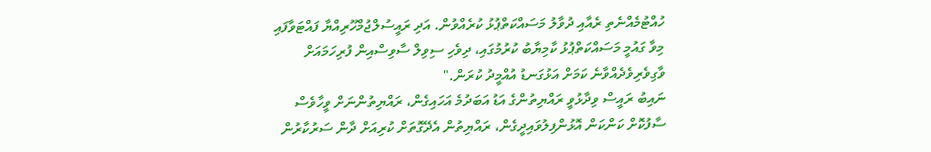ހުއްޓުމެއްނެތި ރެއާއި ދުވާލު މަސައްކަތްޕުޅު ކުރެއްވުން. އަދި ރައީސުލްޖުމްހޫރިއްޔާ ފައްޓަވާފައި މިވާ ގައުމީ މަސައްކަތްޕުޅު ކާމިޔާބު ކުރުމުގައި، ދިވެހި ސިވިލް ސާވިސްއިން ފުރިހަމައަށް ވާގިވެރިވެދެއްވާނެ ކަމަށް އަޅުގަނޑު އުއްމީދު ކުރަން."
ނައިބު ރައީސް ވިދާޅުވީ ރައްޔިތުންގެ އަޑު އަބަދުމެ އަހައިގެން، ރައްޔިތުންނަށް ވީހާވެސް ސާފުކޮށް ކަންކަން އޮޅުންފިލުވައިދީގެން، ރައްޔިތުން އެދޭގޮތަށް ކުރިއަށް ދާން ސަރުކާރުން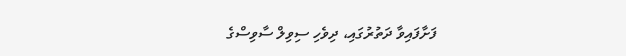ފަށާފައިވާ ދަތުރުގައި، ދިވެހި ސިވިލް ސާވިސްގެ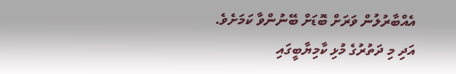އެއްބާރުލުން ވަރަށް ބޮޑަށް ބޭނުންވާ ކަމަށެވެ.
އަދި މި ދަތުރުގެ މުޅި ކާމިޔާބީގައި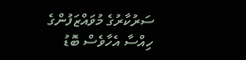ސަރުކާރުގެ މުވައްޒަފުންގެ ހިއްސާ އެހާވެސް ބޮޑު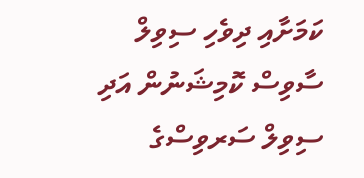ކަމަށާއި ދިވެހި ސިވިލް ސާވިސް ކޮމިޝަނުން އަދި ސިވިލް ސަރވިސްގެ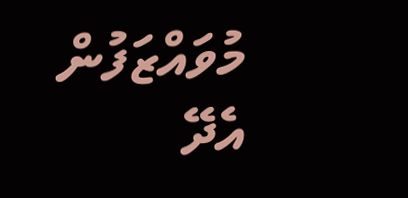މުވައްޒަފުން އެދޭ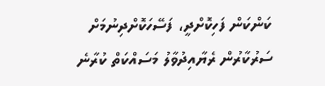ކަންކަން ފަހިކޮށްދީ، ފަސޭހަކޮށްދިނުމަށް ސަރުކާރުން ރެޔާއިދުވާލު މަސައްކަތް ކުރާނެ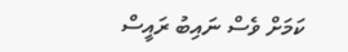ކަމަށް ވެސް ނައިބު ރައީސް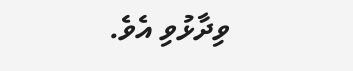ވިދާޅުވި އެވެ.